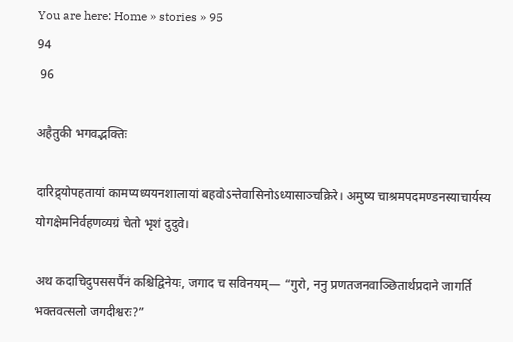You are here: Home » stories » 95
94
 96

अहैतुकी भगवद्भक्तिः

दारिद्र्योपहतायां कामप्यध्ययनशालायां बहवोऽन्तेवासिनोऽध्यासाञ्चक्रिरे। अमुष्य चाश्रमपदमण्डनस्याचार्यस्य योगक्षेमनिर्वहणव्यग्रं चेतो भृशं दुदुवे।

अथ कदाचिदुपससर्पैनं कश्चिद्विनेयः, जगाद च सविनयम्— “गुरो, ननु प्रणतजनवाञ्छितार्थप्रदाने जागर्ति भक्तवत्सलो जगदीश्वरः?”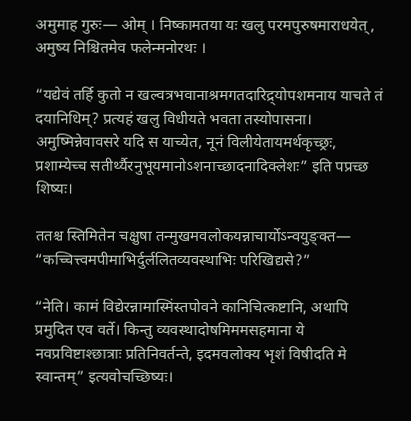अमुमाह गुरुः— ओम् । निष्कामतया यः खलु परमपुरुषमाराधयेत्, अमुष्य निश्चितमेव फलेन्मनोरथः ।

“यद्येवं तर्हि कुतो न खल्वत्रभवानाश्रमगतदारिद्र्योपशमनाय याचते तं दयानिधिम्? प्रत्यहं खलु विधीयते भवता तस्योपासना। अमुष्मिन्नेवावसरे यदि स याच्येत, नूनं विलीयेतायमर्थकृच्छ्रः, प्रशाम्येच्च सतीर्थ्यैरनुभूयमानोऽशनाच्छादनादिक्लेशः” इति पप्रच्छ शिष्यः।

ततश्च स्तिमितेन चक्षुषा तन्मुखमवलोकयन्नाचार्योऽन्वयुङ्क्त— “कच्चित्त्वमपीमाभिर्दुर्ललितव्यवस्थाभिः परिखिद्यसे?”

“नेति। कामं विद्येरन्नामास्मिंस्तपोवने कानिचित्कष्टानि, अथापि प्रमुदित एव वर्ते। किन्तु व्यवस्थादोषमिममसहमाना ये नवप्रविष्टाश्छात्राः प्रतिनिवर्तन्ते, इदमवलोक्य भृशं विषीदति मे स्वान्तम्” इत्यवोचच्छिष्यः।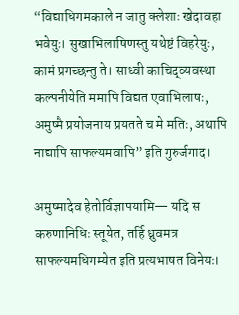“विद्याधिगमकाले न जातु क्लेशाः खेदावहा भवेयुः। सुखाभिलाषिणस्तु यथेष्टं विहरेयुः, कामं प्रगच्छन्तु ते। साध्वी काचिद्व्यवस्था कल्पनीयेति ममापि विद्यत एवाभिलाषः, अमुष्मै प्रयोजनाय प्रयतते च मे मतिः, अथापि नाद्यापि साफल्यमवापि” इति गुरुर्जगाद।

अमुष्मादेव हेतोर्विज्ञापयामि— यदि स करुणानिधिः स्तूयेत, तर्हि ध्रुवमत्र साफल्यमधिगम्येत इति प्रत्यभाषत विनेयः।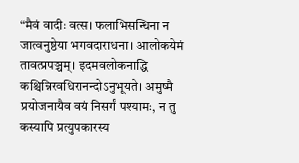“मैवं वादीः वत्स। फलाभिसन्धिना न जात्वनुष्ठेया भगवदाराधना। आलोकयेमं तावत्प्रपञ्चम्। इदमवलोकनाद्धि कश्चिन्निरवधिरानन्दोऽनुभूयते। अमुष्मै प्रयोजनायैव वयं निसर्गं पश्यामः, न तु कस्यापि प्रत्युपकारस्य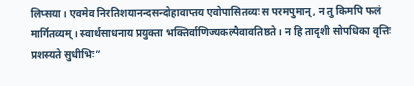लिप्सया। एवमेव निरतिशयानन्दसन्दोहावाप्तय एवोपासितव्यः स परमपुमान्, न तु किमपि फलं मार्गितव्यम्। स्वार्थसाधनाय प्रयुक्ता भक्तिर्वाणिज्यकल्पैवावतिष्ठते। न हि तादृशी सोपधिका वृत्तिः प्रशस्यते सुधीभिः”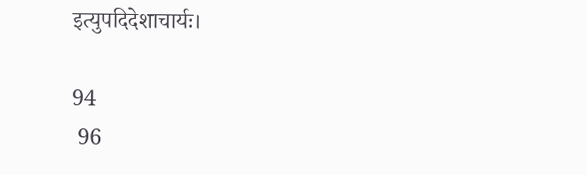इत्युपदिदेशाचार्यः।

94
 96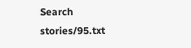Search
stories/95.txt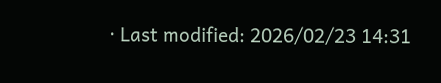· Last modified: 2026/02/23 14:31